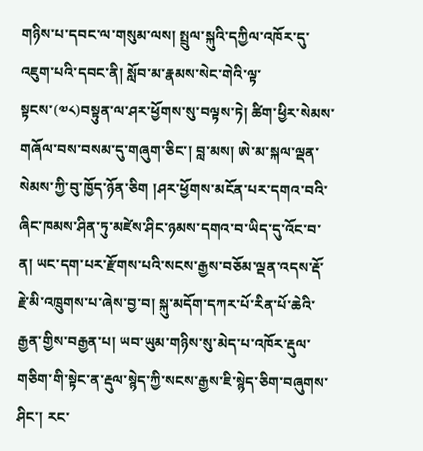གཉིས་པ་དབང་ལ་གསུམ་ལས། སྤྲུལ་སྐུའི་དཀྱིལ་འཁོར་དུ་འཇུག་པའི་དབང་ནི། སློབ་མ་རྣམས་སེང་གེའི་ལྟ་སྟངས་(༧༨)བསྟུན་ལ་ཤར་ཕྱོགས་སུ་བལྟས་ཏེ། ཚིག་ཕྱིར་སེམས་གཞོལ་བས་བསམ་དུ་གཞུག་ཅིང་། བླ་མས། ཨེ་མ་སྐལ་ལྡན་སེམས་ཀྱི་བུ་ཁྱོད་ཉོན་ཅིག །ཤར་ཕྱོགས་མངོན་པར་དགའ་བའི་ཞིང་ཁམས་ཤིན་ཏུ་མཛེས་ཤིང་ཉམས་དགའ་བ་ཡིད་དུ་འོང་བ་ན། ཡང་དག་པར་རྫོགས་པའི་སངས་རྒྱས་བཅོམ་ལྡན་འདས་རྡོ་རྗེ་མི་འཁྲུགས་པ་ཞེས་བྱ་བ། སྐུ་མདོག་དཀར་པོ་རིན་པོ་ཆེའི་རྒྱན་གྱིས་བརྒྱན་པ། ཡབ་ཡུམ་གཉིས་སུ་མེད་པ་འཁོར་རྡུལ་གཅིག་གི་སྟེང་ན་རྡུལ་སྙེད་ཀྱི་སངས་རྒྱས་ཇི་སྙེད་ཅིག་བཞུགས་ཤིང་། རང་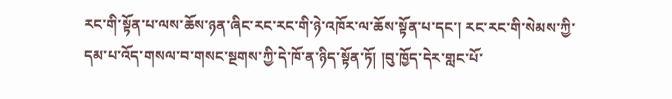རང་གི་སྟོན་པ་ལས་ཆོས་ཉན་ཞིང་རང་རང་གི་ཉེ་འཁོར་ལ་ཆོས་སྟོན་པ་དང་། རང་རང་གི་སེམས་ཀྱི་དམ་པ་འོད་གསལ་བ་གསང་སྔགས་ཀྱི་དེ་ཁོ་ན་ཉིད་སྟོན་ཏོ། །བུ་ཁྱོད་དེར་གླང་པོ་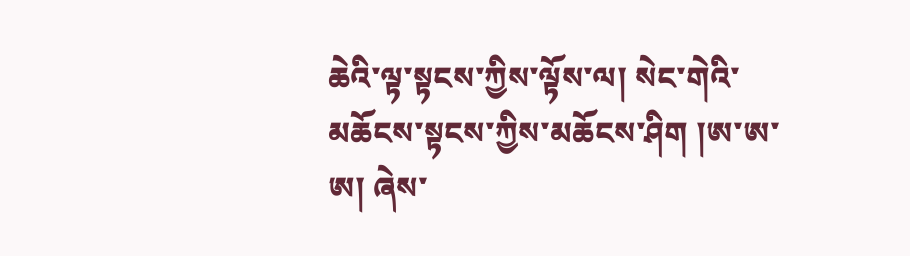ཆེའི་ལྟ་སྟངས་ཀྱིས་ལྟོས་ལ། སེང་གེའི་མཆོངས་སྟངས་ཀྱིས་མཆོངས་ཤིག །ཨ་ཨ་ཨ། ཞེས་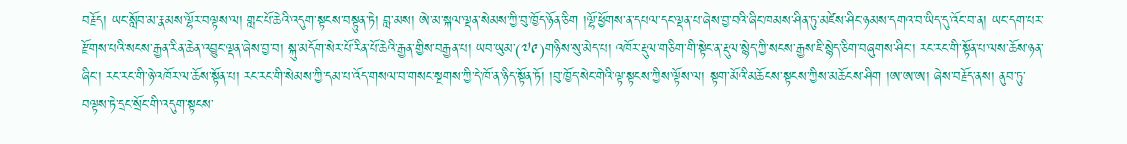བརྗོད། ཡང་སློབ་མ་རྣམས་ལྷོར་བལྟས་ལ། གླང་པོ་ཆེའི་འདུག་སྟངས་བསྟུན་ཏེ། བླ་མས། ཨེ་མ་སྐལ་ལྡན་སེམས་ཀྱི་བུ་ཁྱོད་ཉོན་ཅིག །ལྷོ་ཕྱོགས་ན་དཔལ་དང་ལྡན་པ་ཞེས་བྱ་བའི་ཞིང་ཁམས་ཤིན་ཏུ་མཛེས་ཤིང་ཉམས་དགའ་བ་ཡིད་དུ་འོང་བ་ན། ཡང་དག་པར་རྫོགས་པའི་སངས་རྒྱན་རིན་ཆེན་འབྱུང་ལྡན་ཞེས་བྱ་བ། སྐུ་མདོག་སེར་པོ་རིན་པོ་ཆེའི་རྒྱན་གྱིས་བརྒྱན་པ། ཡབ་ཡུམ་(༧༩)གཉིས་སུ་མེད་པ། འཁོར་རྡུལ་གཅིག་གི་སྟེང་ན་རྡུལ་སྙེད་ཀྱི་སངས་རྒྱས་ཇི་སྙེད་ཅིག་བཞུགས་ཤིང་། རང་རང་གི་སྟོན་པ་ལས་ཆོས་ཉན་ཞིང་། རང་རང་གི་ཉེ་འཁོར་ལ་ཆོས་སྟོན་པ། རང་རང་གི་སེམས་ཀྱི་དམ་པ་འོད་གསལ་བ་གསང་སྔགས་ཀྱི་དེ་ཁོ་ན་ཉིད་སྟོན་ཏོ། །བུ་ཁྱོད་སེང་གེའི་ལྟ་སྟངས་ཀྱིས་ལྟོས་ལ། སྟག་མོའི་མཆོངས་སྟངས་ཀྱིས་མཆོངས་ཤིག །ཨ་ཨ་ཨ། ཞེས་བརྗོད་ནས། ནུབ་ཏུ་བལྟས་ཏེ་དྲང་སྲོང་གི་འདུག་སྟངས་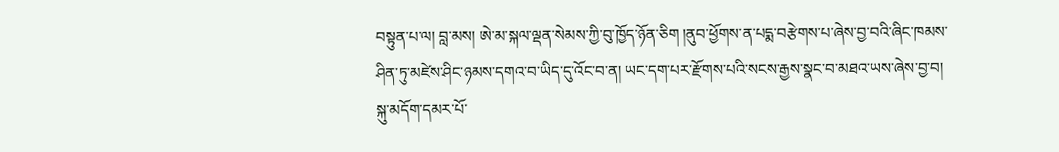བསྟུན་པ་ལ། བླ་མས། ཨེ་མ་སྐལ་ལྡན་སེམས་ཀྱི་བུ་ཁྱོད་ཉོན་ཅིག །ནུབ་ཕྱོགས་ན་པདྨ་བརྩེགས་པ་ཞེས་བྱ་བའི་ཞིང་ཁམས་ཤིན་ཏུ་མཛེས་ཤིང་ཉམས་དགའ་བ་ཡིད་དུ་འོང་བ་ན། ཡང་དག་པར་རྫོགས་པའི་སངས་རྒྱས་སྣང་བ་མཐའ་ཡས་ཞེས་བྱ་བ། སྐུ་མདོག་དམར་པོ་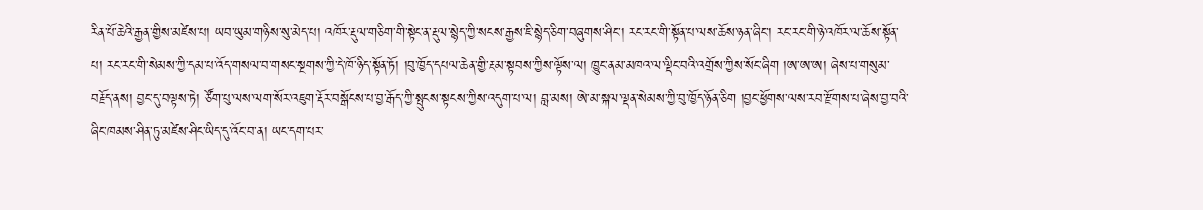རིན་པོ་ཆེའི་རྒྱན་གྱིས་མཛེས་པ། ཡབ་ཡུམ་གཉིས་སུ་མེད་པ། འཁོར་རྡུལ་གཅིག་གི་སྟེང་ན་རྡུལ་སྙེད་ཀྱི་སངས་རྒྱས་ཇི་སྙེད་ཅིག་བཞུགས་ཤིང་། རང་རང་གི་སྟོན་པ་ལས་ཆོས་ཉན་ཞིང་། རང་རང་གི་ཉེ་འཁོར་ལ་ཆོས་སྟོན་པ། རང་རང་གི་སེམས་ཀྱི་དམ་པ་འོད་གསལ་བ་གསང་སྔགས་ཀྱི་དེ་ཁོ་ཉིད་སྟོན་ཏོ། །བུ་ཁྱོད་དཔལ་ཆེན་གྱི་རྔམ་སྟབས་ཀྱིས་ལྟོས་ལ། ཁྱུང་ནམ་མཁའ་ལ་ལྡིང་བའི་འགྲོས་ཀྱིས་སོང་ཞིག །ཨ་ཨ་ཨ། ཞེས་པ་གསུམ་བརྗོད་ནས། བྱང་དུ་བལྟས་ཏེ། ཙོག་པུ་ལས་ལག་སོར་འཇུག་རྡོར་བསྒོངས་པ་བྱ་རྒོད་ཀྱི་སྤུངས་སྟངས་ཀྱིས་འདུག་པ་ལ། བླ་མས། ཨེ་མ་སྐལ་ལྡན་སེམས་ཀྱི་བུ་ཁྱོད་ཉོན་ཅིག །བྱང་ཕྱོགས་ལས་རབ་རྫོགས་པ་ཞེས་བྱ་བའི་ཞིང་ཁམས་ཤིན་ཏུ་མཛེས་ཤིང་ཡིད་དུ་འོང་བ་ན། ཡང་དག་པར་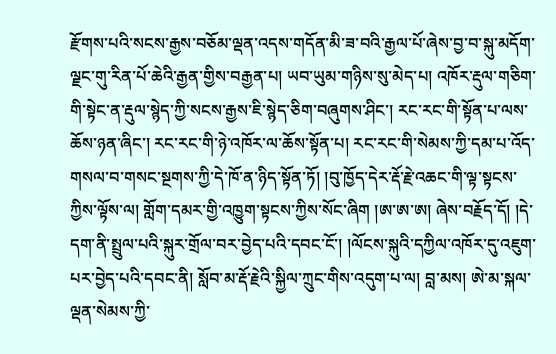རྫོགས་པའི་སངས་རྒྱས་བཅོམ་ལྡན་འདས་གདོན་མི་ཟ་བའི་རྒྱལ་པོ་ཞེས་བྱ་བ་སྐུ་མདོག་ལྗང་གུ་རིན་པོ་ཆེའི་རྒྱན་གྱིས་བརྒྱན་པ། ཡབ་ཡུམ་གཉིས་སུ་མེད་པ། འཁོར་རྡུལ་གཅིག་གི་སྟེང་ན་རྡུལ་སྙེད་ཀྱི་སངས་རྒྱས་ཇི་སྙེད་ཅིག་བཞུགས་ཤིང་། རང་རང་གི་སྟོན་པ་ལས་ཆོས་ཉན་ཞིང་། རང་རང་གི་ཉེ་འཁོར་ལ་ཆོས་སྟོན་པ། རང་རང་གི་སེམས་ཀྱི་དམ་པ་འོད་གསལ་བ་གསང་སྔགས་ཀྱི་དེ་ཁོ་ན་ཉིད་སྟོན་ཏོ། །བུ་ཁྱོད་དེར་རྡོ་རྗེ་འཆང་གི་ལྟ་སྟངས་ཀྱིས་ལྟོས་ལ། གློག་དམར་གྱི་འཁྱུག་སྟངས་ཀྱིས་སོང་ཞིག །ཨ་ཨ་ཨ། ཞེས་བརྗོད་དོ། །དེ་དག་ནི་སྤྲུལ་པའི་སྐུར་གྲོལ་བར་བྱེད་པའི་དབང་ངོ་། །ལོངས་སྐུའི་དཀྱིལ་འཁོར་དུ་འཇུག་པར་བྱེད་པའི་དབང་ནི། སློབ་མ་རྡོ་རྗེའི་སྐྱིལ་ཀྲུང་གིས་འདུག་པ་ལ། བླ་མས། ཨེ་མ་སྐལ་ལྡན་སེམས་ཀྱི་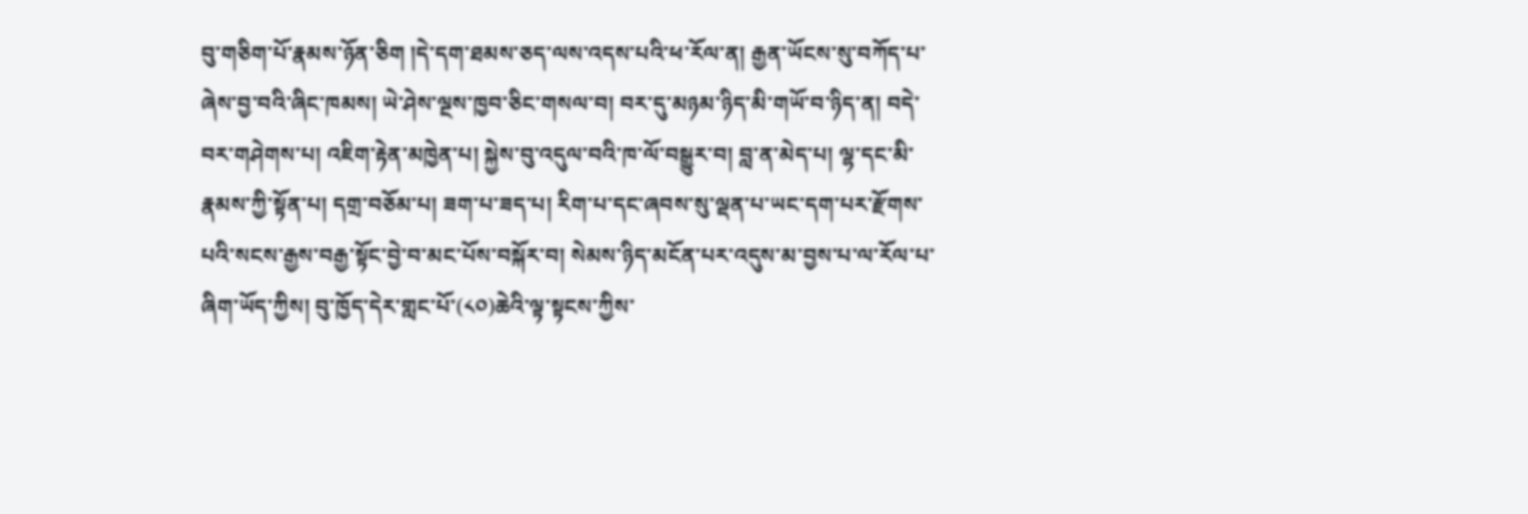བུ་གཅིག་པོ་རྣམས་ཉོན་ཅིག །དེ་དག་ཐམས་ཅད་ལས་འདས་པའི་ཕ་རོལ་ན། རྒྱན་ཡོངས་སུ་བཀོད་པ་ཞེས་བྱ་བའི་ཞིང་ཁམས། ཡེ་ཤེས་ལྔས་ཁྱབ་ཅིང་གསལ་བ། བར་དུ་མཉམ་ཉིད་མི་གཡོ་བ་ཉིད་ན། བདེ་བར་གཤེགས་པ། འཇིག་རྟེན་མཁྱེན་པ། སྐྱེས་བུ་འདུལ་བའི་ཁ་ལོ་བསྒྱུར་བ། བླ་ན་མེད་པ། ལྷ་དང་མི་རྣམས་ཀྱི་སྟོན་པ། དགྲ་བཅོམ་པ། ཟག་པ་ཟད་པ། རིག་པ་དང་ཞབས་སུ་ལྡན་པ་ཡང་དག་པར་རྫོགས་པའི་སངས་རྒྱས་བརྒྱ་སྟོང་བྱེ་བ་མང་པོས་བསྐོར་བ། སེམས་ཉིད་མངོན་པར་འདུས་མ་བྱས་པ་ལ་རོལ་པ་ཞིག་ཡོད་ཀྱིས། བུ་ཁྱོད་དེར་གླང་པོ་(༨༠)ཆེའི་ལྟ་སྟངས་ཀྱིས་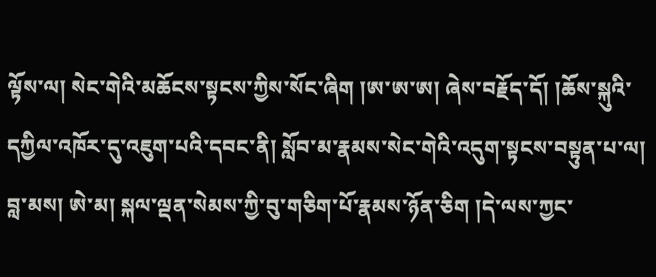ལྟོས་ལ། སེང་གེའི་མཆོངས་སྟངས་ཀྱིས་སོང་ཞིག །ཨ་ཨ་ཨ། ཞེས་བརྗོད་དོ། །ཆོས་སྐུའི་དཀྱིལ་འཁོར་དུ་འཇུག་པའི་དབང་ནི། སློབ་མ་རྣམས་སེང་གེའི་འདུག་སྟངས་བསྟུན་པ་ལ། བླ་མས། ཨེ་མ། སྐལ་ལྡན་སེམས་ཀྱི་བུ་གཅིག་པོ་རྣམས་ཉོན་ཅིག །དེ་ལས་ཀྱང་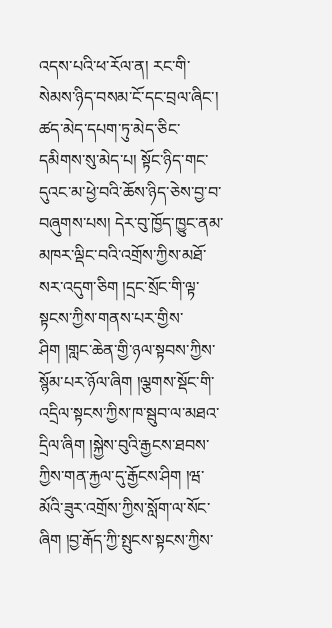འདས་པའི་ཕ་རོལ་ན། རང་གི་སེམས་ཉིད་བསམ་ངོ་དང་བྲལ་ཞིང་། ཚད་མེད་དཔག་ཏུ་མེད་ཅིང་དམིགས་སུ་མེད་པ། སྟོང་ཉིད་གང་དུའང་མ་ཕྱེ་བའི་ཆོས་ཉིད་ཅེས་བྱ་བ་བཞུགས་པས། དེར་བུ་ཁྱོད་ཁྱུང་ནམ་མཁར་ལྡིང་བའི་འགྲོས་ཀྱིས་མཐོ་སར་འདུག་ཅིག །དྲང་སྲོང་གི་ལྟ་སྟངས་ཀྱིས་གནས་པར་གྱིས་ཤིག །གླང་ཆེན་གྱི་ཉལ་སྟབས་ཀྱིས་སྙོམ་པར་ཉོལ་ཞིག །ལྕགས་སྡོང་གི་འདྲིལ་སྟངས་ཀྱིས་ཁ་སྦུབ་ལ་མཐའ་དྲིལ་ཞིག །སྐྱེས་བུའི་རྒྱངས་ཐབས་ཀྱིས་གན་རྐྱལ་དུ་རྒྱོངས་ཤིག །ཝ་མོའི་ཟུར་འགྲོས་ཀྱིས་སློག་ལ་སོང་ཞིག །བྱ་རྒོད་ཀྱི་སྤུངས་སྟངས་ཀྱིས་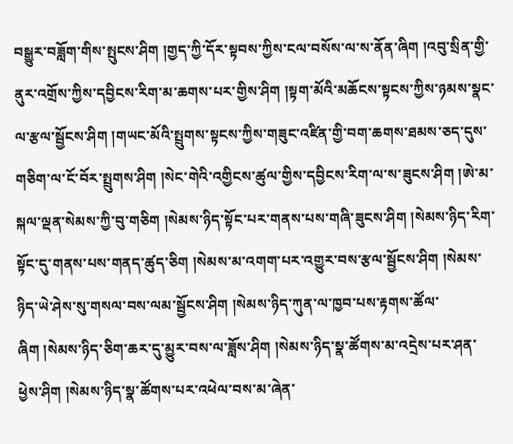བསྒྱུར་བཟློག་གིས་སྤུངས་ཤིག །གྱད་ཀྱི་དོར་སྟབས་ཀྱིས་ངལ་བསོས་ལ་ས་ནོན་ཞིག །འབུ་སྲིན་གྱི་ནུར་འགྲོས་ཀྱིས་དབྱིངས་རིག་མ་ཆགས་པར་གྱིས་ཤིག །སྟག་མོའི་མཆོངས་སྟངས་ཀྱིས་ཉམས་སྣང་ལ་རྩལ་སྦྱོངས་ཤིག །གཡང་མོའི་སྤྲུགས་སྟངས་ཀྱིས་གཟུང་འཛིན་གྱི་བག་ཆགས་ཐམས་ཅད་དུས་གཅིག་ལ་ངོ་བོར་སྤྲུགས་ཤིག །སེང་གེའི་འགྱིངས་ཚུལ་གྱིས་དབྱིངས་རིག་ལ་ས་ཟུངས་ཤིག །ཨེ་མ་སྐལ་ལྡན་སེམས་ཀྱི་བུ་གཅིག །སེམས་ཉིད་སྟོང་པར་གནས་པས་གཞི་ཟུངས་ཤིག །སེམས་ཉིད་རིག་སྟོང་དུ་གནས་པས་གནད་ཚུད་ཅིག །སེམས་མ་འགག་པར་འགྱུར་བས་རྩལ་སྦྱོངས་ཤིག །སེམས་ཉིད་ཡེ་ཤེས་སུ་གསལ་བས་ལམ་སྦྱོངས་ཤིག །སེམས་ཉིད་ཀུན་ལ་ཁྱབ་པས་རྟགས་ཚོལ་ཞིག །སེམས་ཉིད་ཅིག་ཆར་དུ་མྱུར་བས་ལ་ཟློས་ཤིག །སེམས་ཉིད་སྣ་ཚོགས་མ་འདྲེས་པར་ཤན་ཕྱེས་ཤིག །སེམས་ཉིད་སྣ་ཚོགས་པར་འཕེལ་བས་མ་ཞེན་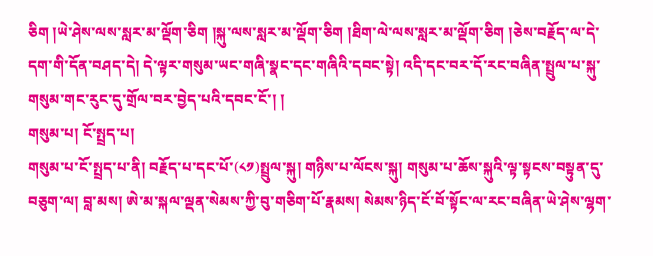ཅིག །ཡེ་ཤེས་ལས་སླར་མ་ལྡོག་ཅིག །སྐུ་ལས་སླར་མ་ལྡོག་ཅིག །ཐིག་ལེ་ལས་སླར་མ་ལྡོག་ཅིག །ཅེས་བརྗོད་ལ་དེ་དག་གི་དོན་བཤད་དེ། དེ་ལྟར་གསུམ་ཡང་གཞི་སྣང་དང་གཞིའི་དབང་སྟེ། འདི་དང་བར་དོ་རང་བཞིན་སྤྲུལ་པ་སྐུ་གསུམ་གང་རུང་དུ་གྲོལ་བར་བྱེད་པའི་དབང་ངོ་། །
གསུམ་པ། ངོ་སྤྲད་པ།
གསུམ་པ་ངོ་སྤྲད་པ་ནི། བརྗོད་པ་དང་པོ་(༨༡)སྤྲུལ་སྐུ། གཉིས་པ་ལོངས་སྐུ། གསུམ་པ་ཆོས་སྐུའི་ལྟ་སྟངས་བསྟུན་དུ་བཅུག་ལ། བླ་མས། ཨེ་མ་སྐལ་ལྡན་སེམས་ཀྱི་བུ་གཅིག་པོ་རྣམས། སེམས་ཉིད་ངོ་བོ་སྟོང་ལ་རང་བཞིན་ཡེ་ཤེས་ལྷག་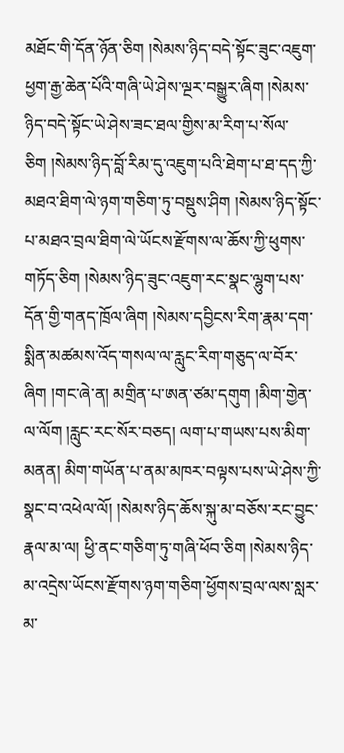མཐོང་གི་དོན་ཉོན་ཅིག །སེམས་ཉིད་བདེ་སྟོང་ཟུང་འཇུག་ཕྱག་རྒྱ་ཆེན་པོའི་གཞི་ཡེ་ཤེས་ལྔར་བསྒྱུར་ཞིག །སེམས་ཉིད་བདེ་སྟོང་ཡེ་ཤེས་ཟང་ཐལ་གྱིས་མ་རིག་པ་སོལ་ཅིག །སེམས་ཉིད་བློ་རིམ་དུ་འཇུག་པའི་ཐེག་པ་ཐ་དད་ཀྱི་མཐའ་ཐིག་ལེ་ཉག་གཅིག་ཏུ་བསྡུས་ཤིག །སེམས་ཉིད་སྟོང་པ་མཐའ་བྲལ་ཐིག་ལེ་ཡོངས་རྫོགས་ལ་ཆོས་ཀྱི་ཕུགས་གཏོད་ཅིག །སེམས་ཉིད་ཟུང་འཇུག་རང་སྣང་ལྷུག་པས་དོན་གྱི་གནད་ཁྲོལ་ཞིག །སེམས་དབྱིངས་རིག་རྣམ་དག་སྨིན་མཚམས་འོད་གསལ་ལ་རླུང་རིག་གཅུད་ལ་བོར་ཞིག །གང་ཞེ་ན། མགྲིན་པ་ཨན་ཙམ་དགུག །མིག་གྱེན་ལ་ལོག །རླུང་རང་སོར་བཅད། ལག་པ་གཡས་པས་མིག་མནན། མིག་གཡོན་པ་ནམ་མཁར་བལྟས་པས་ཡེ་ཤེས་ཀྱི་སྣང་བ་འཕེལ་ལོ། །སེམས་ཉིད་ཆོས་སྐུ་མ་བཅོས་རང་བྱུང་རྣལ་མ་ལ། ཕྱི་ནང་གཅིག་ཏུ་གཞི་ཕོབ་ཅིག །སེམས་ཉིད་མ་འདྲེས་ཡོངས་རྫོགས་ཉག་གཅིག་ཕྱོགས་བྲལ་ལས་སླར་མ་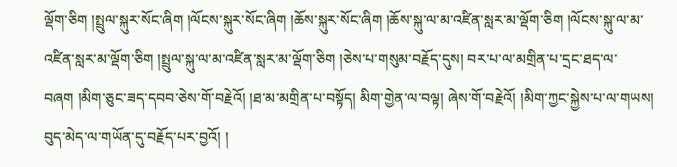ལྡོག་ཅིག །སྤྲུལ་སྐུར་སོང་ཞིག །ལོངས་སྐུར་སོང་ཞིག །ཆོས་སྐུར་སོང་ཞིག །ཆོས་སྐུ་ལ་མ་འཛིན་སླར་མ་ལྡོག་ཅིག །ལོངས་སྐུ་ལ་མ་འཛིན་སླར་མ་ལྡོག་ཅིག །སྤྲུལ་སྐུ་ལ་མ་འཛིན་སླར་མ་ལྡོག་ཅིག །ཅེས་པ་གསུམ་བརྗོད་དུས། བར་པ་ལ་མགྲིན་པ་དྲང་ཐད་ལ་བཞག །མིག་ཅུང་ཟད་དབབ་ཅེས་གོ་བརྗེའོ། །ཐ་མ་མགྲིན་པ་བསྟོད། མིག་གྱེན་ལ་བལྟ། ཞེས་གོ་བརྗེའོ། །མིག་ཀྱང་སྐྱེས་པ་ལ་གཡས། བུད་མེད་ལ་གཡོན་དུ་བརྗོད་པར་བྱའོ། །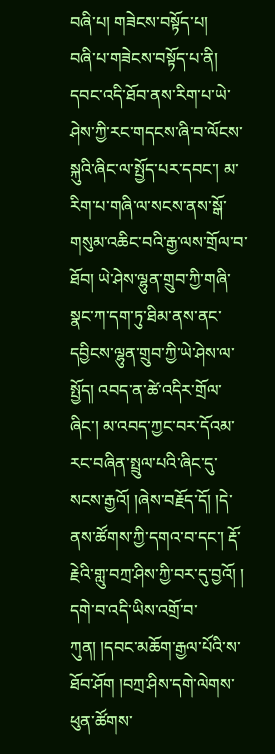བཞི་པ། གཟེངས་བསྟོད་པ།
བཞི་པ་གཟེངས་བསྟོད་པ་ནི། དབང་འདི་ཐོབ་ནས་རིག་པ་ཡེ་ཤེས་ཀྱི་རང་གདངས་ཞི་བ་ལོངས་སྐུའི་ཞིང་ལ་སྤྱོད་པར་དབང་། མ་རིག་པ་གཞི་ལ་སངས་ནས་སྒོ་གསུམ་འཆིང་བའི་རྒྱ་ལས་གྲོལ་བ་ཐོབ། ཡེ་ཤེས་ལྷུན་གྲུབ་ཀྱི་གཞི་སྣང་ཀ་དག་ཏུ་ཐིམ་ནས་ནང་དབྱིངས་ལྷུན་གྲུབ་ཀྱི་ཡེ་ཤེས་ལ་སྤྱོད། འབད་ན་ཚེ་འདིར་གྲོལ་ཞིང་། མ་འབད་ཀྱང་བར་དོའམ་རང་བཞིན་སྤྲུལ་པའི་ཞིང་དུ་སངས་རྒྱའོ། །ཞེས་བརྗོད་དོ། །དེ་ནས་ཚོགས་ཀྱི་དགའ་བ་དང་། རྡོ་རྗེའི་གླུ་བཀྲ་ཤིས་ཀྱི་བར་དུ་བྱའོ། །
དགེ་བ་འདི་ཡིས་འགྲོ་བ་ཀུན། །དབང་མཆོག་རྒྱལ་པོའི་ས་ཐོབ་ཤོག །བཀྲ་ཤིས་དགེ་ལེགས་ཕུན་ཚོགས་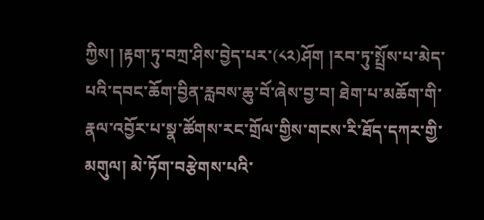ཀྱིས། །རྟག་ཏུ་བཀྲ་ཤིས་བྱེད་པར་(༨༢)ཤོག །རབ་ཏུ་སྤྲོས་པ་མེད་པའི་དབང་ཆོག་བྱིན་རླབས་ཆུ་བོ་ཞེས་བྱ་བ། ཐེག་པ་མཆོག་གི་རྣལ་འབྱོར་པ་སྣ་ཚོགས་རང་གྲོལ་གྱིས་གངས་རི་ཐོད་དཀར་གྱི་མགུལ། མེ་ཏོག་བརྩེགས་པའི་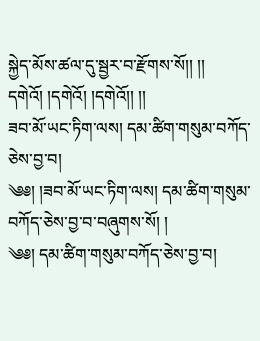སྐྱེད་མོས་ཚལ་དུ་སྦྱར་བ་རྫོགས་སོ།། །།
དགེའོ། །དགེའོ། །དགེའོ།། །།
ཟབ་མོ་ཡང་ཏིག་ལས། དམ་ཚིག་གསུམ་བཀོད་ཅེས་བྱ་བ།
༄༅། །ཟབ་མོ་ཡང་ཏིག་ལས། དམ་ཚིག་གསུམ་བཀོད་ཅེས་བྱ་བ་བཞུགས་སོ། །
༄༅། དམ་ཚིག་གསུམ་བཀོད་ཅེས་བྱ་བ།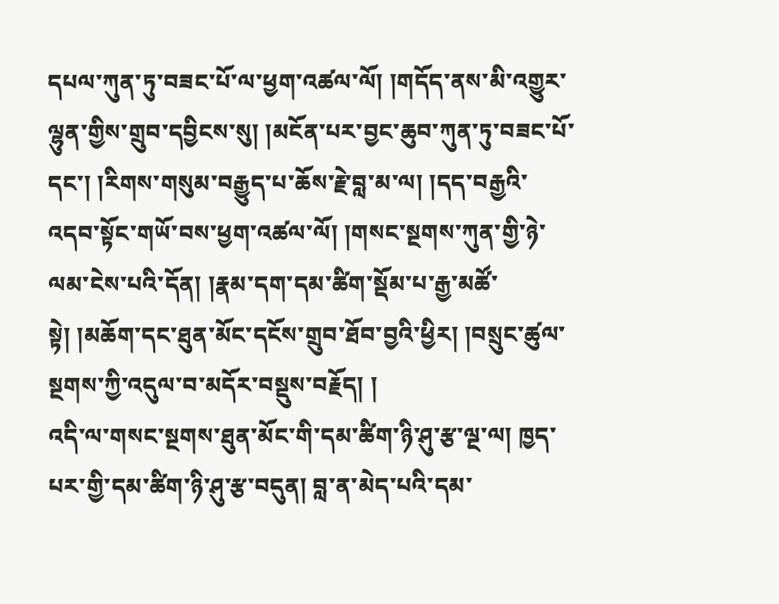དཔལ་ཀུན་ཏུ་བཟང་པོ་ལ་ཕྱག་འཚལ་ལོ། །གདོད་ནས་མི་འགྱུར་ལྷུན་གྱིས་གྲུབ་དབྱིངས་སུ། །མངོན་པར་བྱང་ཆུབ་ཀུན་ཏུ་བཟང་པོ་དང་། །རིགས་གསུམ་བརྒྱུད་པ་ཆོས་རྗེ་བླ་མ་ལ། །དད་བརྒྱའི་འདབ་སྟོང་གཡོ་བས་ཕྱག་འཚལ་ལོ། །གསང་སྔགས་ཀུན་གྱི་ཉེ་ལམ་ངེས་པའི་དོན། །རྣམ་དག་དམ་ཚིག་སྡོམ་པ་རྒྱ་མཚོ་སྟེ། །མཆོག་དང་ཐུན་མོང་དངོས་གྲུབ་ཐོབ་བྱའི་ཕྱིར། །བསྲུང་ཚུལ་སྔགས་ཀྱི་འདུལ་བ་མདོར་བསྡུས་བརྗོད། །
འདི་ལ་གསང་སྔགས་ཐུན་མོང་གི་དམ་ཚིག་ཉི་ཤུ་རྩ་ལྔ་ལ། ཁྱད་པར་གྱི་དམ་ཚིག་ཉི་ཤུ་རྩ་བདུན། བླ་ན་མེད་པའི་དམ་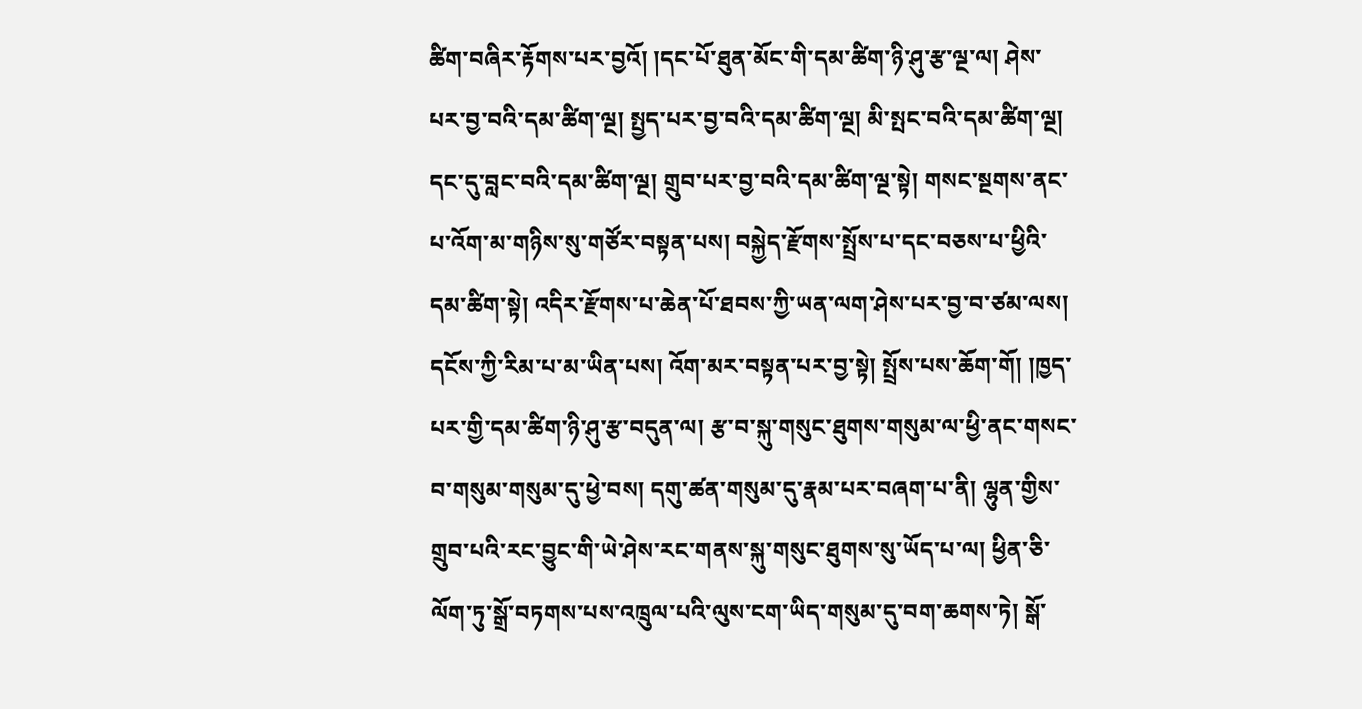ཚིག་བཞིར་རྟོགས་པར་བྱའོ། །དང་པོ་ཐུན་མོང་གི་དམ་ཚིག་ཉི་ཤུ་རྩ་ལྔ་ལ། ཤེས་པར་བྱ་བའི་དམ་ཚིག་ལྔ། སྤྱད་པར་བྱ་བའི་དམ་ཚིག་ལྔ། མི་སྤང་བའི་དམ་ཚིག་ལྔ། དང་དུ་བླང་བའི་དམ་ཚིག་ལྔ། གྲུབ་པར་བྱ་བའི་དམ་ཚིག་ལྔ་སྟེ། གསང་སྔགས་ནང་པ་འོག་མ་གཉིས་སུ་གཙོར་བསྟན་པས། བསྐྱེད་རྫོགས་སྤྲོས་པ་དང་བཅས་པ་ཕྱིའི་དམ་ཚིག་སྟེ། འདིར་རྫོགས་པ་ཆེན་པོ་ཐབས་ཀྱི་ཡན་ལག་ཤེས་པར་བྱ་བ་ཙམ་ལས། དངོས་ཀྱི་རིམ་པ་མ་ཡིན་པས། འོག་མར་བསྟན་པར་བྱ་སྟེ། སྤྲོས་པས་ཆོག་གོ། །ཁྱད་པར་གྱི་དམ་ཚིག་ཉི་ཤུ་རྩ་བདུན་ལ། རྩ་བ་སྐུ་གསུང་ཐུགས་གསུམ་ལ་ཕྱི་ནང་གསང་བ་གསུམ་གསུམ་དུ་ཕྱེ་བས། དགུ་ཚན་གསུམ་དུ་རྣམ་པར་བཞག་པ་ནི། ལྷུན་གྱིས་གྲུབ་པའི་རང་བྱུང་གི་ཡེ་ཤེས་རང་གནས་སྐུ་གསུང་ཐུགས་སུ་ཡོད་པ་ལ། ཕྱིན་ཅི་ལོག་ཏུ་སྒྲོ་བཏགས་པས་འཁྲུལ་པའི་ལུས་ངག་ཡིད་གསུམ་དུ་བག་ཆགས་ཏེ། སྒོ་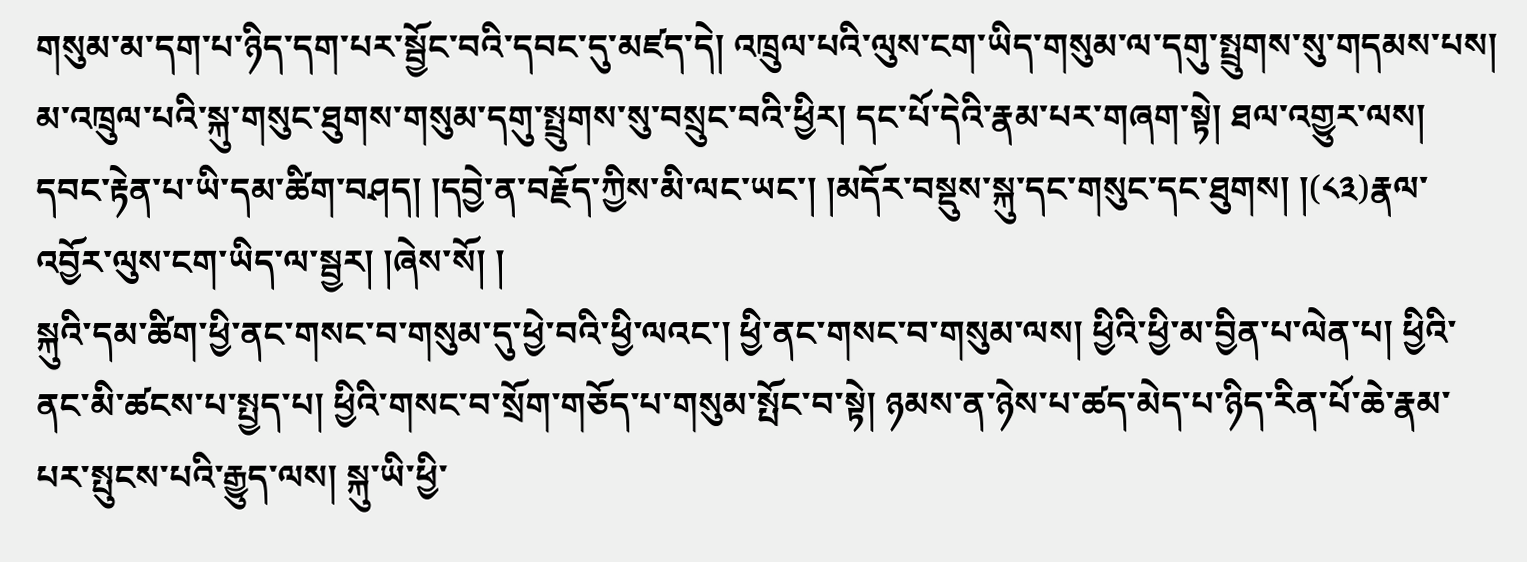གསུམ་མ་དག་པ་ཉིད་དག་པར་སྦྱོང་བའི་དབང་དུ་མཛད་དེ། འཁྲུལ་པའི་ལུས་ངག་ཡིད་གསུམ་ལ་དགུ་སྤྲུགས་སུ་གདམས་པས། མ་འཁྲུལ་པའི་སྐུ་གསུང་ཐུགས་གསུམ་དགུ་སྤྲུགས་སུ་བསྲུང་བའི་ཕྱིར། དང་པོ་དེའི་རྣམ་པར་གཞག་སྟེ། ཐལ་འགྱུར་ལས། དབང་རྟེན་པ་ཡི་དམ་ཚིག་བཤད། །དབྱེ་ན་བརྗོད་ཀྱིས་མི་ལང་ཡང་། །མདོར་བསྡུས་སྐུ་དང་གསུང་དང་ཐུགས། །(༨༣)རྣལ་འབྱོར་ལུས་ངག་ཡིད་ལ་སྦྱར། །ཞེས་སོ། །
སྐུའི་དམ་ཚིག་ཕྱི་ནང་གསང་བ་གསུམ་དུ་ཕྱེ་བའི་ཕྱི་ལའང་། ཕྱི་ནང་གསང་བ་གསུམ་ལས། ཕྱིའི་ཕྱི་མ་བྱིན་པ་ལེན་པ། ཕྱིའི་ནང་མི་ཚངས་པ་སྤྱད་པ། ཕྱིའི་གསང་བ་སྲོག་གཅོད་པ་གསུམ་སྤོང་བ་སྟེ། ཉམས་ན་ཉེས་པ་ཚད་མེད་པ་ཉིད་རིན་པོ་ཆེ་རྣམ་པར་སྤུངས་པའི་རྒྱུད་ལས། སྐུ་ཡི་ཕྱི་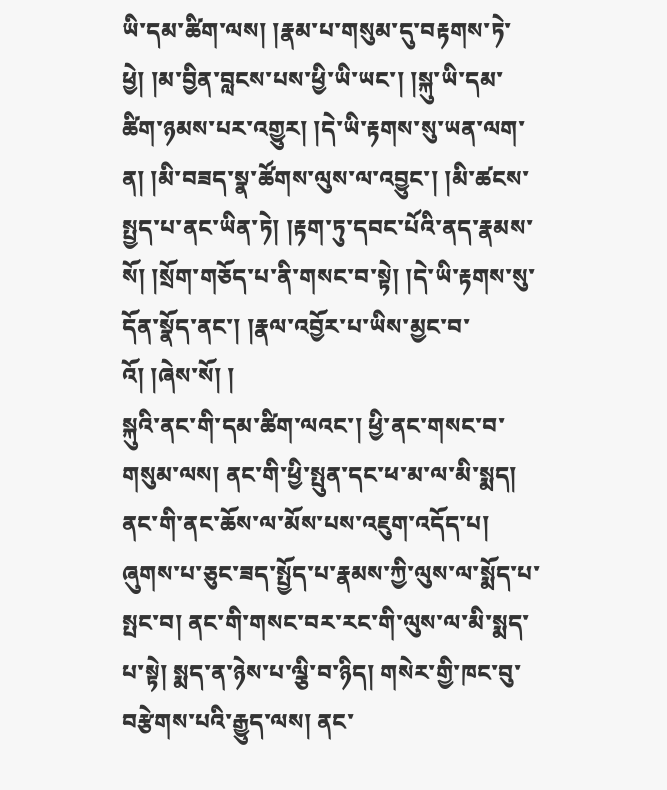ཡི་དམ་ཚིག་ལས། །རྣམ་པ་གསུམ་དུ་བརྟགས་ཏེ་ཕྱེ། །མ་བྱིན་བླངས་པས་ཕྱི་ཡི་ཡང་། །སྐུ་ཡི་དམ་ཚིག་ཉམས་པར་འགྱུར། །དེ་ཡི་རྟགས་སུ་ཡན་ལག་ན། །མི་བཟད་སྣ་ཚོགས་ལུས་ལ་འབྱུང་། །མི་ཚངས་སྤྱད་པ་ནང་ཡིན་ཏེ། །རྟག་ཏུ་དབང་པོའི་ནད་རྣམས་སོ། །སྲོག་གཅོད་པ་ནི་གསང་བ་སྟེ། །དེ་ཡི་རྟགས་སུ་དོན་སྣོད་ནང་། །རྣལ་འབྱོར་པ་ཡིས་མྱང་བ་འོ། །ཞེས་སོ། །
སྐུའི་ནང་གི་དམ་ཚིག་ལའང་། ཕྱི་ནང་གསང་བ་གསུམ་ལས། ནང་གི་ཕྱི་སྤུན་དང་ཕ་མ་ལ་མི་སྨད། ནང་གི་ནང་ཆོས་ལ་མོས་པས་འཇུག་འདོད་པ། ཞུགས་པ་ཅུང་ཟད་སྤྱོད་པ་རྣམས་ཀྱི་ལུས་ལ་སྨོད་པ་སྤང་བ། ནང་གི་གསང་བར་རང་གི་ལུས་ལ་མི་སྨད་པ་སྟེ། སྨད་ན་ཉེས་པ་ལྕི་བ་ཉིད། གསེར་གྱི་ཁང་བུ་བརྩེགས་པའི་རྒྱུད་ལས། ནང་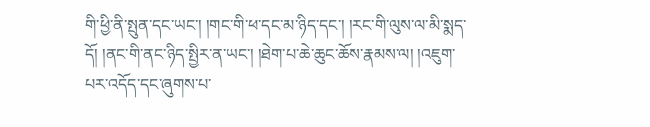གི་ཕྱི་ནི་སྤུན་དང་ཡང་། །གང་གི་ཕ་དང་མ་ཉིད་དང་། །རང་གི་ལུས་ལ་མི་སྨད་དོ། །ནང་གི་ནང་ཉིད་སྤྱིར་ན་ཡང་། །ཐེག་པ་ཆེ་ཆུང་ཆོས་རྣམས་ལ། །འཇུག་པར་འདོད་དང་ཞུགས་པ་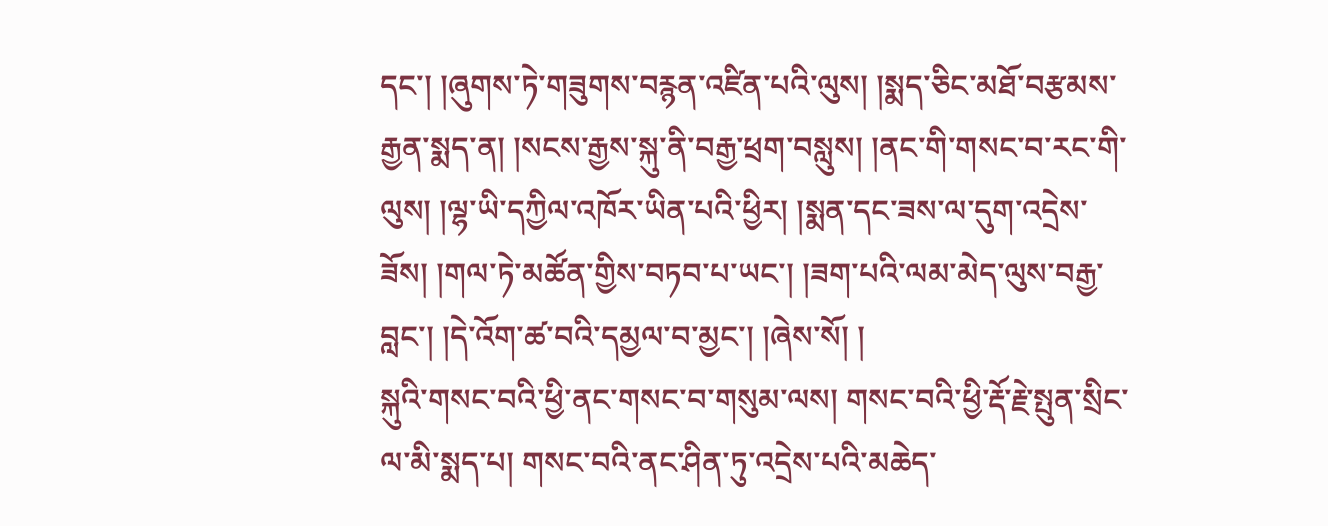དང་། །ཞུགས་ཏེ་གཟུགས་བརྙན་འཛིན་པའི་ལུས། །སྨད་ཅིང་མཐོ་བརྩམས་རྒྱན་སྨད་ན། །སངས་རྒྱས་སྐུ་ནི་བརྒྱ་ཕྲག་བསླུས། །ནང་གི་གསང་བ་རང་གི་ལུས། །ལྷ་ཡི་དཀྱིལ་འཁོར་ཡིན་པའི་ཕྱིར། །སྨན་དང་ཟས་ལ་དུག་འདྲེས་ཟོས། །གལ་ཏེ་མཚོན་གྱིས་བཏབ་པ་ཡང་། །ཟག་པའི་ལམ་མེད་ལུས་བརྒྱ་བླང་། །དེ་འོག་ཚ་བའི་དམྱལ་བ་མྱང་། །ཞེས་སོ། །
སྐུའི་གསང་བའི་ཕྱི་ནང་གསང་བ་གསུམ་ལས། གསང་བའི་ཕྱི་རྡོ་རྗེ་སྤུན་སྲིང་ལ་མི་སྨད་པ། གསང་བའི་ནང་ཤིན་ཏུ་འདྲེས་པའི་མཆེད་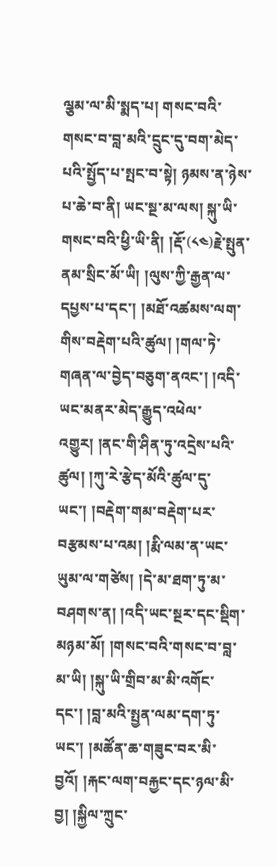ལྕམ་ལ་མི་སྨད་པ། གསང་བའི་གསང་བ་བླ་མའི་དྲུང་དུ་བག་མེད་པའི་སྤྱོད་པ་སྤང་བ་སྟེ། ཉམས་ན་ཉེས་པ་ཆེ་བ་ནི། ཡང་སྔ་མ་ལས། སྐུ་ཡི་གསང་བའི་ཕྱི་ཡི་ནི། །རྡོ་(༨༤)རྗེ་སྤུན་ནམ་སྲིང་མོ་ཡི། །ལུས་ཀྱི་རྒྱན་ལ་དཔྱས་པ་དང་། །མཐོ་འཚམས་ལག་གིས་བརྡེག་པའི་ཚུལ། །གལ་ཏེ་གཞན་ལ་བྱེད་བཅུག་ནའང་། །འདི་ཡང་མནར་མེད་རྒྱུད་འཕེལ་འགྱུར། །ནང་གི་ཤིན་ཏུ་འདྲེས་པའི་ཚུལ། །ཀུ་རེ་རྩེད་མོའི་ཚུལ་དུ་ཡང་། །བརྡེག་གམ་བརྡེག་པར་བརྩམས་པ་འམ། །རྨི་ལམ་ན་ཡང་ཡུམ་ལ་གཙེས། །དེ་མ་ཐག་ཏུ་མ་བཤགས་ན། །འདི་ཡང་སྔར་དང་སྡིག་མཉམ་མོ། །གསང་བའི་གསང་བ་བླ་མ་ཡི། །སྐུ་ཡི་གྲིབ་མ་མི་འགོང་དང་། །བླ་མའི་སྤྱན་ལམ་དག་ཏུ་ཡང་། །མཚོན་ཆ་གཟུང་བར་མི་བྱའོ། །རྐང་ལག་བརྐྱང་དང་ཉལ་མི་བྱ། །སྐྱིལ་ཀྲུང་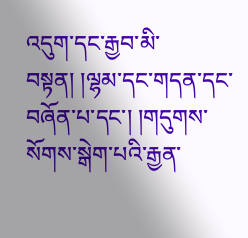འདུག་དང་རྒྱབ་མི་བསྟན། །ལྷམ་དང་གདན་དང་བཞོན་པ་དང་། །གདུགས་སོགས་སྒེག་པའི་རྒྱན་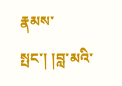རྣམས་སྤང་། །བླ་མའི་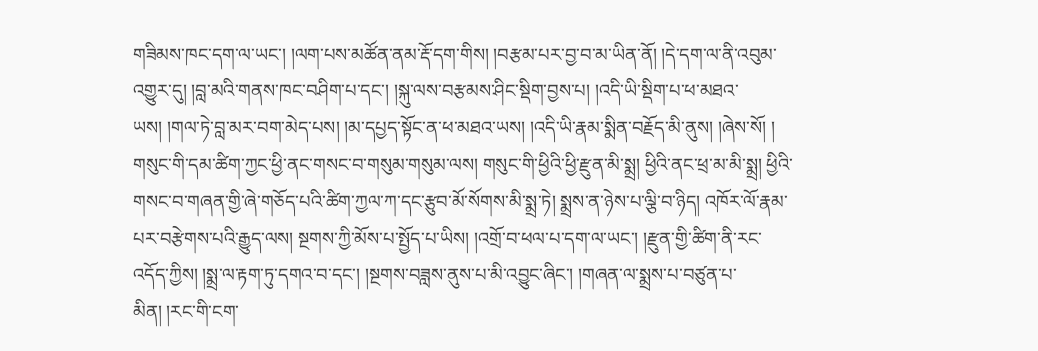གཟིམས་ཁང་དག་ལ་ཡང་། །ལག་པས་མཚོན་ནམ་རྡོ་དག་གིས། །བརྩམ་པར་བྱ་བ་མ་ཡིན་ནོ། །དེ་དག་ལ་ནི་འབུམ་འགྱུར་དུ། །བླ་མའི་གནས་ཁང་བཤིག་པ་དང་། །སྐུ་ལས་བརྩམས་ཤིང་སྡིག་བྱས་པ། །འདི་ཡི་སྡིག་པ་ཕ་མཐའ་ཡས། །གལ་ཏེ་བླ་མར་བག་མེད་པས། །མ་དཔྱད་སྟོང་ན་ཕ་མཐའ་ཡས། །འདི་ཡི་རྣམ་སྨིན་བརྗོད་མི་ནུས། །ཞེས་སོ། །
གསུང་གི་དམ་ཚིག་ཀྱང་ཕྱི་ནང་གསང་བ་གསུམ་གསུམ་ལས། གསུང་གི་ཕྱིའི་ཕྱི་རྫུན་མི་སྨྲ། ཕྱིའི་ནང་ཕྲ་མ་མི་སྨྲ། ཕྱིའི་གསང་བ་གཞན་གྱི་ཞེ་གཅོད་པའི་ཚིག་ཀྱལ་ཀ་དང་རྩུབ་མོ་སོགས་མི་སྨྲ་ཏེ། སྨྲས་ན་ཉེས་པ་ལྕི་བ་ཉིད། འཁོར་ལོ་རྣམ་པར་བརྩེགས་པའི་རྒྱུད་ལས། སྔགས་ཀྱི་མོས་པ་སྤྱོད་པ་ཡིས། །འགྲོ་བ་ཕལ་པ་དག་ལ་ཡང་། །རྫུན་གྱི་ཚིག་ནི་རང་འདོད་ཀྱིས། །སྨྲ་ལ་རྟག་ཏུ་དགའ་བ་དང་། །སྔགས་བཟླས་ནུས་པ་མི་འབྱུང་ཞིང་། །གཞན་ལ་སྨྲས་པ་བཙུན་པ་མིན། །རང་གི་ངག་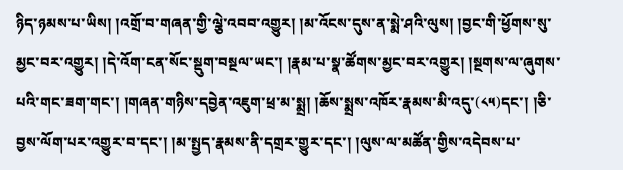ཉིད་ཉམས་པ་ཡིས། །འགྲོ་བ་གཞན་གྱི་ལྕེ་འབབ་འགྱུར། །མ་འོངས་དུས་ན་སྨེ་ཤའི་ལུས། །བྱང་གི་ཕྱོགས་སུ་མྱང་བར་འགྱུར། །དེ་འོག་ངན་སོང་སྡུག་བསྔལ་ཡང་། །རྣམ་པ་སྣ་ཚོགས་མྱང་བར་འགྱུར། །སྔགས་ལ་ཞུགས་པའི་གང་ཟག་གང་། །གཞན་གཉིས་དབྱེན་འཇུག་ཕྲ་མ་སྨྲ། །ཆོས་སྨྲས་འཁོར་རྣམས་མི་འདུ་(༨༥)དང་། །ཅི་བྱས་ལོག་པར་འགྱུར་བ་དང་། །མ་སྤྱད་རྣམས་ནི་དགྲར་གྱུར་དང་། །ལུས་ལ་མཚོན་གྱིས་འདེབས་པ་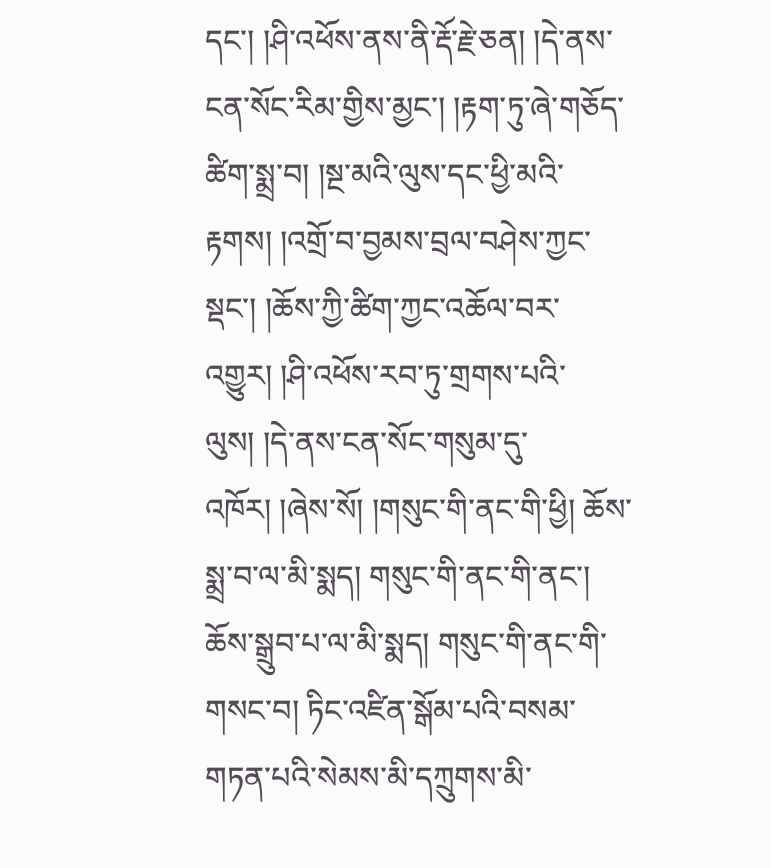དང་། །ཤི་འཕོས་ནས་ནི་རྡོ་རྗེ་ཅན། །དེ་ནས་ངན་སོང་རིམ་གྱིས་མྱང་། །རྟག་ཏུ་ཞེ་གཅོད་ཚིག་སྨྲ་བ། །སྔ་མའི་ལུས་དང་ཕྱི་མའི་རྟགས། །འགྲོ་བ་བྱམས་བྲལ་བཤེས་ཀྱང་སྡང་། །ཆོས་ཀྱི་ཚིག་ཀྱང་འཆོལ་བར་འགྱུར། །ཤི་འཕོས་རབ་ཏུ་གྲགས་པའི་ལུས། །དེ་ནས་ངན་སོང་གསུམ་དུ་འཁོར། །ཞེས་སོ། །གསུང་གི་ནང་གི་ཕྱི། ཆོས་སྨྲ་བ་ལ་མི་སྨད། གསུང་གི་ནང་གི་ནང་། ཆོས་སྒྲུབ་པ་ལ་མི་སྨད། གསུང་གི་ནང་གི་གསང་བ། ཏིང་འཛིན་སྒོམ་པའི་བསམ་གཏན་པའི་སེམས་མི་དཀྲུགས་མི་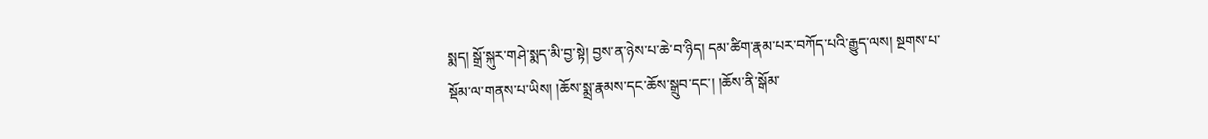སྨད། སྒྲོ་སྐུར་གཤེ་སྨད་མི་བྱ་སྟེ། བྱས་ན་ཉེས་པ་ཆེ་བ་ཉིད། དམ་ཚིག་རྣམ་པར་བཀོད་པའི་རྒྱུད་ལས། སྔགས་པ་སྡོམ་ལ་གནས་པ་ཡིས། །ཆོས་སྨྲ་རྣམས་དང་ཆོས་སྒྲུབ་དང་། །ཆོས་ནི་སྒོམ་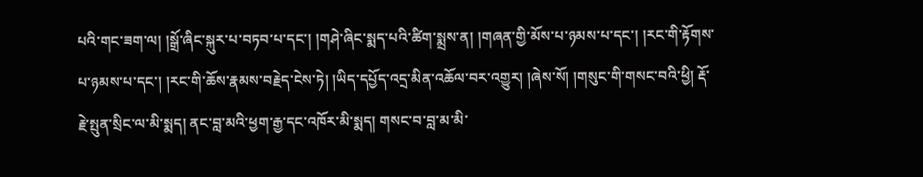པའི་གང་ཟག་ལ། །སྒྲོ་ཞིང་སྐུར་པ་བཏབ་པ་དང་། །གཤེ་ཞིང་སྨད་པའི་ཚིག་སྨྲས་ན། །གཞན་གྱི་མོས་པ་ཉམས་པ་དང་། །རང་གི་རྟོགས་པ་ཉམས་པ་དང་། །རང་གི་ཆོས་རྣམས་བརྗེད་ངེས་ཏེ། །ཡིད་དཔྱོད་འདྲ་མིན་འཆོལ་བར་འགྱུར། །ཞེས་སོ། །གསུང་གི་གསང་བའི་ཕྱི། རྡོ་རྗེ་སྤུན་སྲིང་ལ་མི་སྨད། ནང་བླ་མའི་ཕྱག་རྒྱ་དང་འཁོར་མི་སྨད། གསང་བ་བླ་མ་མི་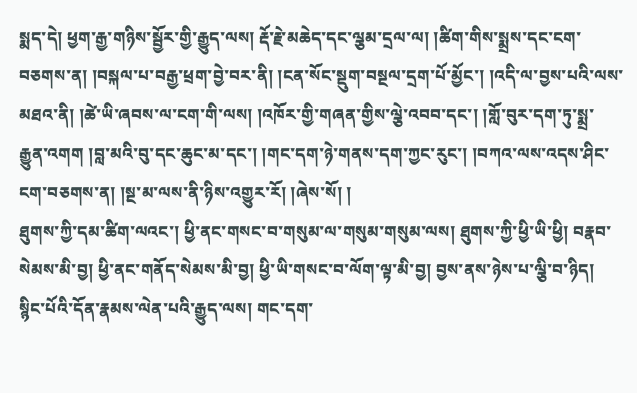སྨད་དེ། ཕྱག་རྒྱ་གཉིས་སྦྱོར་གྱི་རྒྱུད་ལས། རྡོ་རྗེ་མཆེད་དང་ལྕམ་དྲལ་ལ། །ཚིག་གིས་སྨྲས་དང་ངག་བཅགས་ན། །བསྐལ་པ་བརྒྱ་ཕྲག་བྱེ་བར་ནི། །ངན་སོང་སྡུག་བསྔལ་དྲག་པོ་མྱོང་། །འདི་ལ་བྱས་པའི་ལས་མཐའ་ནི། །ཚེ་ཡི་ཞབས་ལ་ངག་གི་ལས། །འཁོར་གྱི་གཞན་གྱིས་ལྕེ་འབབ་དང་། །གློ་བུར་དག་ཏུ་སྨྲ་རྒྱུན་འགག །བླ་མའི་བུ་དང་ཆུང་མ་དང་། །གང་དག་ཉེ་གནས་དག་ཀྱང་རུང་། །བཀའ་ལས་འདས་ཤིང་ངག་བཅགས་ན། །སྔ་མ་ལས་ནི་ཉིས་འགྱུར་རོ། །ཞེས་སོ། །
ཐུགས་ཀྱི་དམ་ཚིག་ལའང་། ཕྱི་ནང་གསང་བ་གསུམ་ལ་གསུམ་གསུམ་ལས། ཐུགས་ཀྱི་ཕྱི་ཡི་ཕྱི། བརྣབ་སེམས་མི་བྱ། ཕྱི་ནང་གནོད་སེམས་མི་བྱ། ཕྱི་ཡི་གསང་བ་ལོག་ལྟ་མི་བྱ། བྱས་ནས་ཉེས་པ་ལྕི་བ་ཉིད། སྙིང་པོའི་དོན་རྣམས་ལེན་པའི་རྒྱུད་ལས། གང་དག་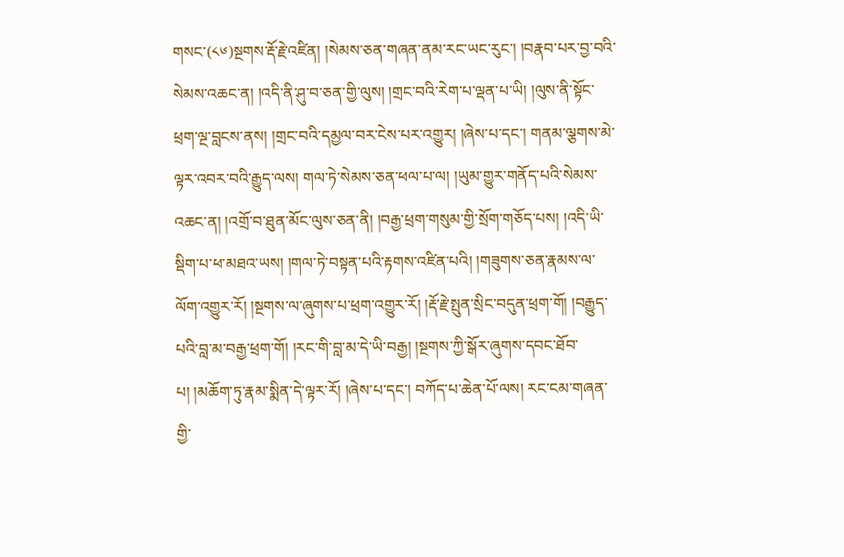གསང་(༨༦)སྔགས་རྡོ་རྗེ་འཛིན། །སེམས་ཅན་གཞན་ནམ་རང་ཡང་རུང་། །བརྣབ་པར་བྱ་བའི་སེམས་འཆང་ན། །འདི་ནི་ཤུ་བ་ཅན་གྱི་ལུས། །གྲང་བའི་རེག་པ་ལྡན་པ་ཡི། །ལུས་ནི་སྟོང་ཕྲག་ལྔ་བླངས་ནས། །གྲང་བའི་དམྱལ་བར་ངེས་པར་འགྱུར། །ཞེས་པ་དང་། གནམ་ལྕགས་མེ་ལྟར་འབར་བའི་རྒྱུད་ལས། གལ་ཏེ་སེམས་ཅན་ཕལ་པ་ལ། །ཡུམ་གྱུར་གནོད་པའི་སེམས་འཆང་ན། །འགྲོ་བ་ཐུན་མོང་ལུས་ཅན་ནི། །བརྒྱ་ཕྲག་གསུམ་གྱི་སྲོག་གཅོད་པས། །འདི་ཡི་སྡིག་པ་ཕ་མཐའ་ཡས། །གལ་ཏེ་བསྟན་པའི་རྟགས་འཛིན་པའི། །གཟུགས་ཅན་རྣམས་ལ་ལོག་འགྱུར་རོ། །སྔགས་ལ་ཞུགས་པ་ཕྲག་འགྱུར་རོ། །རྡོ་རྗེ་སྤུན་སྲིང་བདུན་ཕྲག་གོ། །བརྒྱུད་པའི་བླ་མ་བརྒྱ་ཕྲག་གོ། །རང་གི་བླ་མ་དེ་ཡི་བརྒྱ། །སྔགས་ཀྱི་སྒོར་ཞུགས་དབང་ཐོབ་པ། །མཆོག་ཏུ་རྣམ་སྨིན་དེ་ལྟར་རོ། །ཞེས་པ་དང་། བཀོད་པ་ཆེན་པོ་ལས། རང་ངམ་གཞན་གྱི་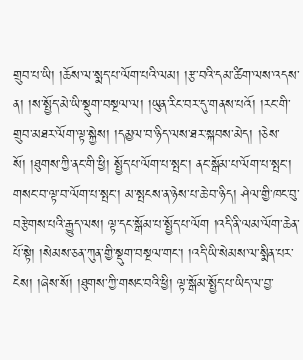གྲུབ་པ་ཡི། །ཆོས་ལ་སྨད་པ་ལོག་པའི་ལམ། །རྩ་བའི་དམ་ཚིག་ལས་འདས་ན། །ས་སྤྱོད་མེ་ཡི་སྡུག་བསྔལ་ལ། །ཡུན་རིང་བར་དུ་གནས་པའོ། །རང་གི་གྲུབ་མཐར་ལོག་ལྟ་སྐྱེས། །དམྱལ་བ་ཉིད་ལས་ཐར་སྐབས་མེད། །ཅེས་སོ། །ཐུགས་ཀྱི་ནང་གི་ཕྱི། སྤྱོད་པ་ལོག་པ་སྤང་། ནང་སྒོམ་པ་ལོག་པ་སྤང་། གསང་བ་ལྟ་བ་ལོག་པ་སྤང་། མ་སྤངས་ན་ཉེས་པ་ཆེ་བ་ཉིད། ཤེལ་གྱི་ཁང་བུ་བརྩེགས་པའི་རྒྱུད་ལས། ལྟ་དང་སྒོམ་པ་སྤྱོད་པ་ལོག །འདི་ནི་ལམ་ལོག་ཆེན་པོ་སྟེ། །སེམས་ཅན་ཀུན་གྱི་སྡུག་བསྔལ་གང་། །འདི་ཡི་སེམས་ལ་སྨིན་པར་ངེས། །ཞེས་སོ། །ཐུགས་ཀྱི་གསང་བའི་ཕྱི། ལྟ་སྒོམ་སྤྱོད་པ་ཡིད་ལ་བྱ་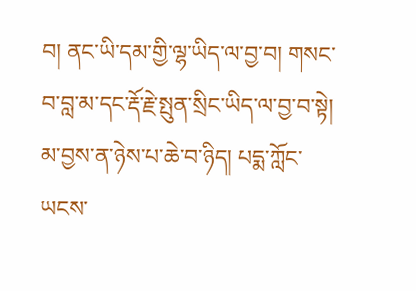བ། ནང་ཡི་དམ་གྱི་ལྷ་ཡིད་ལ་བྱ་བ། གསང་བ་བླ་མ་དང་རྡོ་རྗེ་སྤུན་སྲིང་ཡིད་ལ་བྱ་བ་སྟེ། མ་བྱས་ན་ཉེས་པ་ཆེ་བ་ཉིད། པདྨ་ཀློང་ཡངས་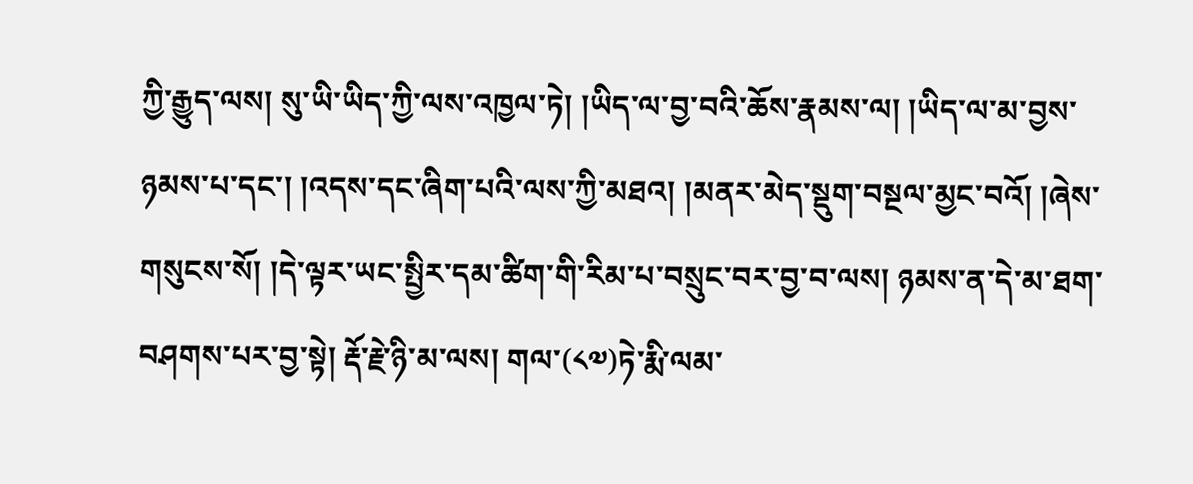ཀྱི་རྒྱུད་ལས། སུ་ཡི་ཡིད་ཀྱི་ལས་འཁྱལ་ཏེ། །ཡིད་ལ་བྱ་བའི་ཆོས་རྣམས་ལ། །ཡིད་ལ་མ་བྱས་ཉམས་པ་དང་། །འདས་དང་ཞིག་པའི་ལས་ཀྱི་མཐའ། །མནར་མེད་སྡུག་བསྔལ་མྱང་བའོ། །ཞེས་གསུངས་སོ། །དེ་ལྟར་ཡང་སྤྱིར་དམ་ཚིག་གི་རིམ་པ་བསྲུང་བར་བྱ་བ་ལས། ཉམས་ན་དེ་མ་ཐག་བཤགས་པར་བྱ་སྟེ། རྡོ་རྗེ་ཉི་མ་ལས། གལ་(༨༧)ཏེ་རྨི་ལམ་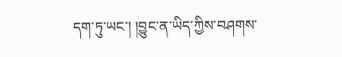དག་ཏུ་ཡང་། །བྱུང་ན་ཡིད་ཀྱིས་བཤགས་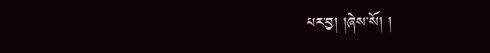པར་བྱ། །ཞེས་སོ། །